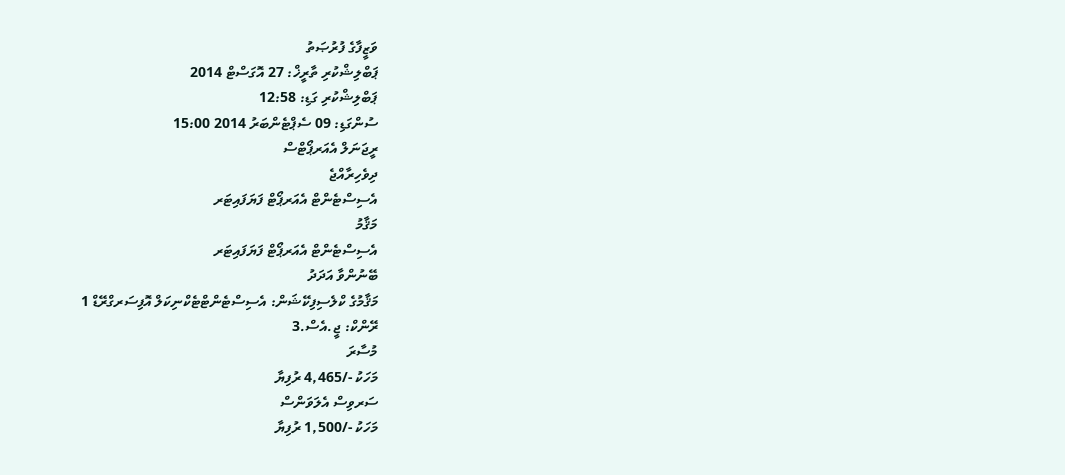ވަޒީފާގެ ފުރުޞަތު
ޕަބްލިޝްކުރި ތާރީޚް: 27 އޮގަސްޓް 2014
ޕަބްލިޝްކުރި ގަޑި: 12:58
ސުންގަޑި: 09 ސެޕްޓެންބަރު 2014 15:00
ރީޖަނަލް އެއަރޕޯޓްސް
ދިވެހިރާއްޖެ
އެސިސްޓެންޓް އެއަރޕޯޓް ފަޔަފައިޓަރ
މަޤާމު
އެސިސްޓެންޓް އެއަރޕޯޓް ފަޔަފައިޓަރ
ބޭނުންވާ އަދަދު
މަޤާމުގެ ކްލެސިފިކޭޝަން: އެސިސްޓެންޓްޓެކްނިކަލް އޮފިސަރގްރޭޑް 1
ރޭންކް: ޖީ.އެސް.3
މުސާރަ
މަހަކު -/4,465 ރުފިޔާ
ސަރވިސް އެލަވަންސް
މަހަކު -/1,500 ރުފިޔާ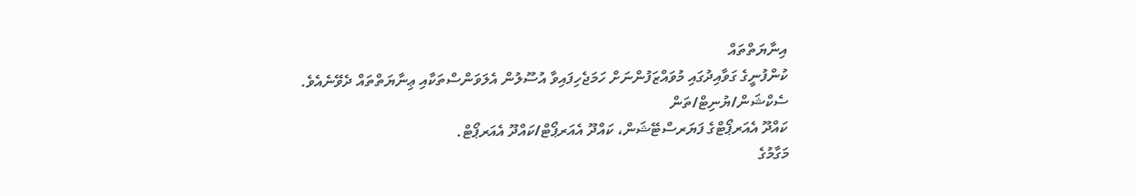އިނާޔަތްތައް
ކުންފުނީގެ ގަވާއިދުގައި މުވައްޒަފުންނަށް ހަމަޖެހިފައިވާ އުސޫލުން އެލަވަންސްތަކާއި ޢިނާޔަތްތައް ދެވޭނެއެވެ.
ސެކްޝަން/ޔުނިޓް/ތަން
ކައްދޫ އެއަރޕޯޓްގެ ފަޔަރސްޓޭޝަން، ކައްދޫ އެއަރޕޯޓް/ކައްދޫ އެއަރޕޯޓް.
މަގާމުގެ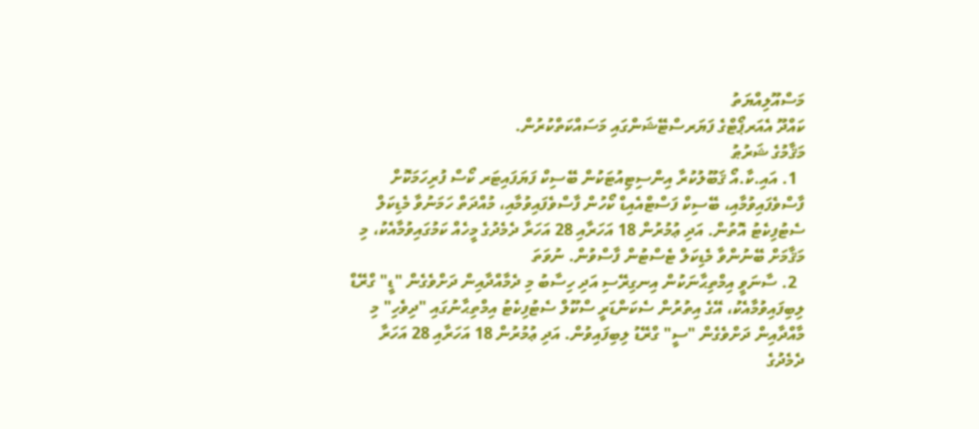މަސްއޫލިއްޔަތު
ކައްދޫ އެއަރޕޯޓްގެ ފަޔަރސްޓޭޝަންގައި މަސައްކަތްކުރުން.
މަޤާމުގެ ޝަރުޠު
  1. އައި.ކާ.އޯ ޤަބޫލުކުރާ އިންސިޓިއުޓަކުން ބޭސިކް ފަޔަފައިޓަރ ކޯސް ފުރިހަމަކޮށް ފާސްވެފައިވުމާއި، ބޭސިކް ފަސްޓްއެއިޑް ކޯހުން ފާސްވެފައިވުމާއި، މުއްދަތް ހަމަނުވާ މެޑިކަލް ސެޓުފިކެޓު އޮތުން. އަދި ޢުމުރުން 18 އަހަރާއި 28 އަހަރާ ދެމެދުގެ މީހެއް ކަމުގައިވުމާއެކު، މި މަޤާމަށް ބޭނުންވާ މެޑިކަލް ޓެސްޓުން ފާސްވުން. ނުވަތަ
  2. ސާނަވީ އިމްތިޙާނަކުން އިނގިރޭސި އަދި ހިސާބު މި ދެމާއްދާއިން ދަށްވެގެން "ޑީ" ގްރޭޑް ލިބިފައިވުމާއެކު، އޭގެ އިތުރުން ސެކަންޑަރީ ސްކޫލް ސެޓުފިކެޓު އިމްތިޙާނުގައި "ދިވެހި" މި މާއްދާއިން ދަށްވެގެން "ސީ" ގްރޭޑު ލިބިފައިވުން. އަދި ޢުމުރުން 18 އަހަރާއި 28 އަހަރާ ދެމެދުގެ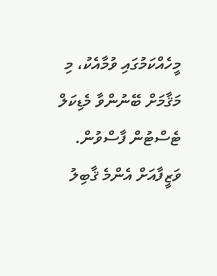މީހެއްކަމުގައި ވުމާއެކު، މި މަޤާމަށް ބޭނުންވާ މެޑިކަލް ޓެސްޓުން ފާސްވުން.
ވަޒީފާއަށް އެންމެ ޤާބިލު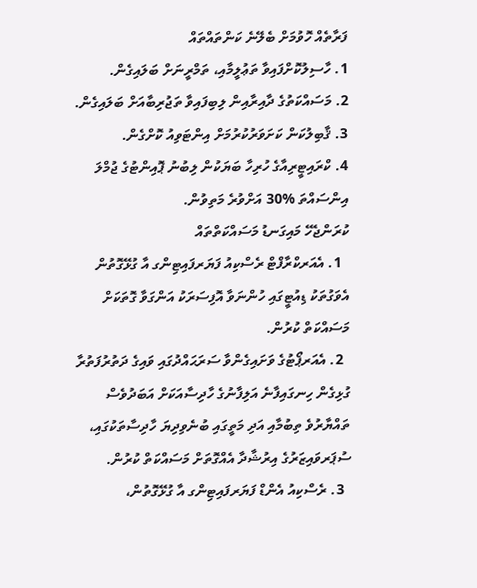ފަރާތެއް ހޮވުމަށް ބެލޭނެ ކަންތައްތައް
1. ހާސިލުކޮށްފައިވާ ތަޢުލީމާއި، ތަމްރީނަށް ބަލައިގެން.
2. މަސައްކަތުގެ ދާއިރާއިން ލިބިފައިވާ ތަޖުރިބާއަށް ބަލައިގެން.
3. ޤާބިލުކަން ކަށަވަރުކުރުމަށް އިންޓަވިއު ކޮށްގެން.
4. ކްރައިޓީރިއާގެ ހުރިހާ ބަޔަކުން ލިބުނު ޕޮއިންޓުގެ ޖުމްލަ އިންސައްތަ %30 އަށްވުރެ މަތިވުން.
ކުރަންޖެހޭ މައިގަނޑު މަސައްކަތްތައް
  1. އެއަރކްރާފްޓް ރެސްކިއު ފަޔަރފައިޓިންގ އާ ގުޅޭގޮތުން އެވަގުތަކު ޑިއުޓީގައި ހުންނަވާ އޮފިސަރަކު އަންގަވާ ގޮތަކަށް މަސައްކަތް ކުރުން.
  2. އެއަރޕޯޓުގެ ވަށައިގެންވާ ސަރަޙައްދުގައި ވައިގެ ދަތުރުފަތުރާ ގުޅިގެން ހިނގައިފާނެ އަލިފާނުގެ ހާދިސާއަކަށް އަބަދުވެސް ތައްޔާރުވެ ތިބުމާއި އަދި މަތީގައި ބުނެވިދިޔަ ހާދިސާތަކުގައި، ސުޕަރވައިޒަރުގެ އިރުޝާދާ އެއްގޮތަށް މަސައްކަތް ކުރުން.
  3. ރެސްކިއު އެންޑް ފަޔަރފައިޓިންގ އާ ގުޅޭގޮތުން،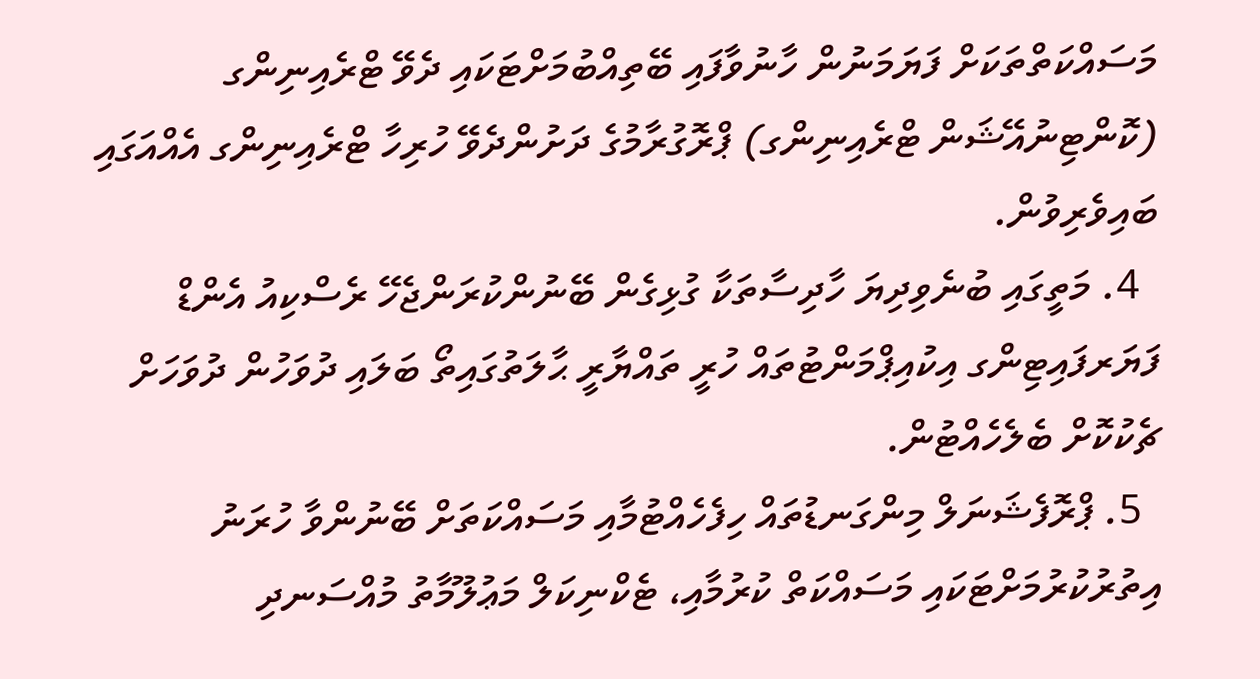މަސައްކަތްތަކަށް ފަޔަމަނުން ހާނުވާފައި ބޭތިއްބުމަށްޓަކައި ދެވޭ ޓްރެއިނިންގ (ކޮންޓިނުއޭޝަން ޓްރެއިނިންގ) ޕްރޮގުރާމުގެ ދަށުންދެވޭ ހުރިހާ ޓްރެއިނިންގ އެއްއަގައި ބައިވެރިވުން.
  4. މަތީގައި ބުނެވިދިޔަ ހާދިސާތަކާ ގުޅިގެން ބޭނުންކުރަންޖެހޭ ރެސްކިއު އެންޑް ފަޔަރފައިޓިންގ އިކުއިޕްމަންޓުތައް ހުރީ ތައްޔާރީ ޙާލަތުގައިތޯ ބަލައި ދުވަހުން ދުވަހަށް ޗެކުކޮށް ބެލެހެއްޓުން.
  5. ޕްރޮފެޝަނަލް މިންގަނޑުތައް ހިފެހެއްޓުމާއި މަސައްކަތަށް ބޭނުންވާ ހުރަނު އިތުރުކުރުމަށްޓަކައި މަސައްކަތް ކުރުމާއި، ޓެކްނިކަލް މަޢުލޫމާތު މުއްސަނދި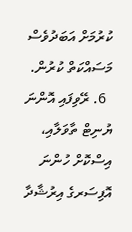ކުރުމަށް އަބަދުވެސް މަސައްކަތް ކުރުން.
  6. ރޭވިފައި އޮންނަ ޔުނިޓް ތާވަލާއި، އިސްކޮށް ހުންނަ އޮފިސަރގެ އިރުޝާދާ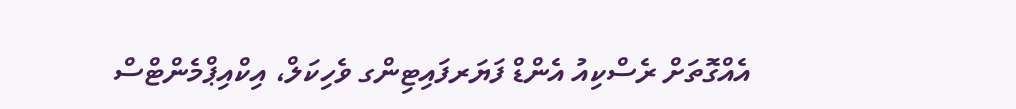އެއްގޮތަށް ރެސްކިއު އެންޑް ފަޔަރފައިޓިންގ ވެހިކަލް، އިކްއިޕްމެންޓްސް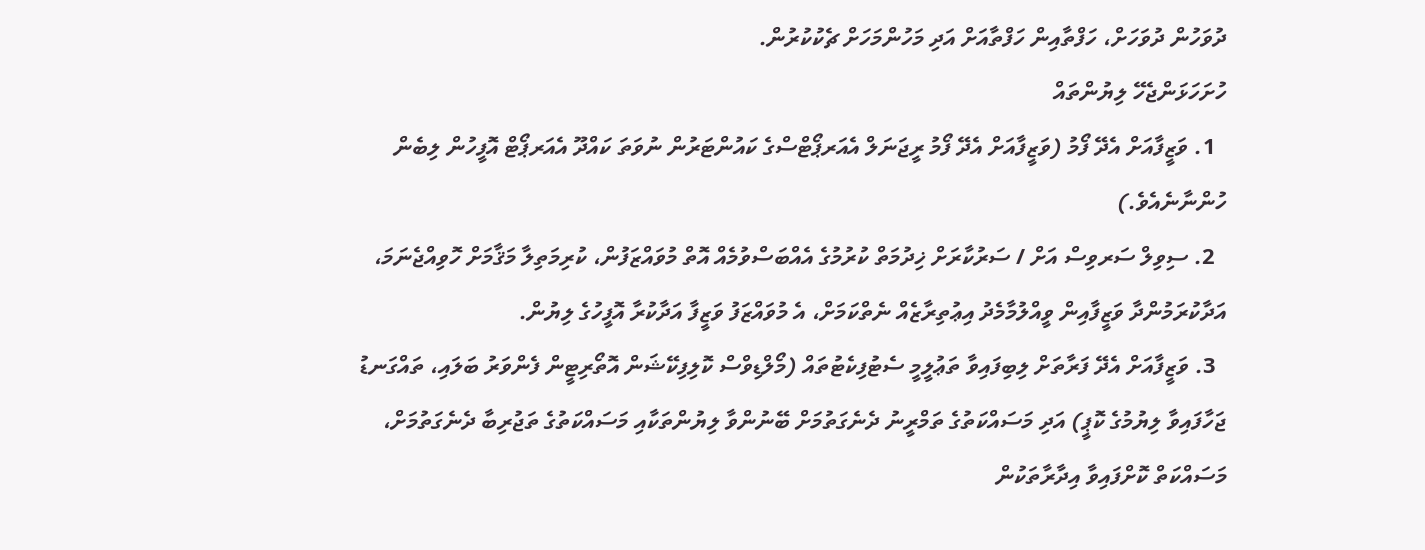ދުވަހުން ދުވަހަށް، ހަފްތާއިން ހަފްތާއަށް އަދި މަހުންމަހަށް ޗެކުކުރުން.
ހުށަހަޅަންޖެހޭ ލިޔުންތައް
  1. ވަޒީފާއަށް އެދޭ ފޯމު (ވަޒީފާއަށް އެދޭ ފޯމު ރީޖަނަލް އެއަރޕޯޓްސްގެ ކައުންޓަރުން ނުވަތަ ކައްދޫ އެއަރޕޯޓް އޮފީހުން ލިބެން ހުންނާނެއެވެ.)
  2. ސިވިލް ސަރވިސް އަށް / ސަރުކާރަށް ޚިދުމަތް ކުރުމުގެ އެއްބަސްވުމެއް އޮތް މުވައްޒަފުން، ކުރިމަތިލާ މަޤާމަށް ހޮވިއްޖެނަމަ، އަދާކުރަމުންދާ ވަޒީފާއިން ވީއްލުމާމެދު އިޢުތިރާޒެއް ނެތްކަމަށް، އެ މުވައްޒަފު ވަޒީފާ އަދާކުރާ އޮފީހުގެ ލިޔުން.
  3. ވަޒީފާއަށް އެދޭ ފަރާތަށް ލިބިފައިވާ ތަޢުލީމީ ސެޓުފިކެޓުތައް (މޯލްޑިވްސް ކޮލިފިކޭޝަން އޮތޯރިޓީން ފެންވަރު ބަލައި، ތައްގަނޑު ޖަހާފައިވާ ލިޔުމުގެ ކޮޕީ) އަދި މަސައްކަތުގެ ތަމްރީނު ދެނެގަތުމަށް ބޭނުންވާ ލިޔުންތަކާއި މަސައްކަތުގެ ތަޖުރިބާ ދެނެގަތުމަށް، މަސައްކަތް ކޮށްފައިވާ އިދާރާތަކުން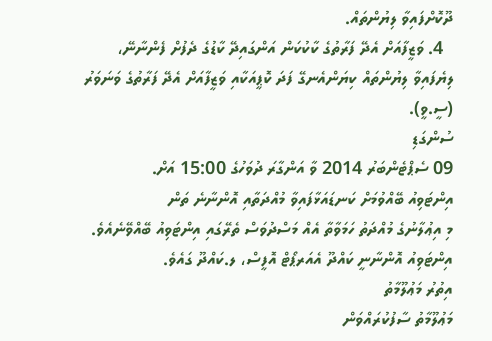ދޫކޮށްފައިވާ ލިޔުންތައް.
  4. ވަޒީފާއަށް އެދޭ ފަރާތުގެ ކާކުކަން އަންގައިދޭ ކާޑުގެ ދެފުށް ފެންނާނޭ، ލިޔެފައިވާ ލިޔުންތައް ކިޔަންއެނގޭ ފަދަ ކޮޕީއަކާއި ވަޒީފާއަށް އެދޭ ފަރާތުގެ ވަނަވަރު (ސީ.ވީ).
ސުންގަޑި
09 ސެޕްޓެންބަރު 2014 ވާ އަންގާރަ ދުވަހުގެ 15:00 އަށް.
އިންޓަވިއު ބޭއްވުމަށް ކަނޑައަޅާފައިވާ މުއްދަތާއި އޮންނާނެ ތަން
މި އިޢުލާނުގެ މުއްދަތު ހަމަވާތާ އެއް މަސްދުވަސް ތެރޭގައި އިންޓަވިއު ބޭއްވޭނެއެވެ. އިންޓަވިއު އޮންނާނީ ކައްދޫ އެއަރޕޯޓް އޮފީސް، ލ.ކައްދޫ ގައެވެ.
އިތުރު މަޢުލޫމާތު
މަޢުލޫމާތު ސާފުކުރައްވަން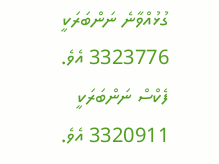ގުޅުއްވާނެ ނަންބަރަކީ 3323776 އެވެ. ފެކްސް ނަންބަރަކީ 3320911 އެވެ.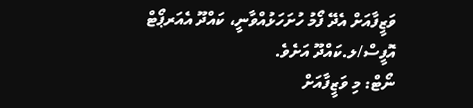ވަޒީފާއަށް އެދޭ ފޯމު ހުށަހަޅުއްވާނީ، ކައްދޫ އެއަރޕޯޓް އޮފީސް/ލ.ކައްދޫ އަށެވެ.
ނޯޓް: މި ވަޒީފާއަށް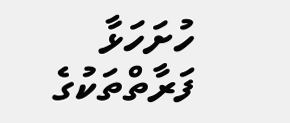ހުށަހަޅާ ފަރާތްތަކުގެ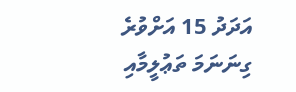އަދަދު 15 އަށްވުރެ ގިނަނަމަ ތަޢުލީމާއި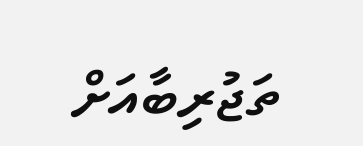ތަޖުރިބާއަށް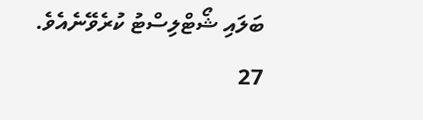ބަލައި ޝޯޓްލިސްޓު ކުރެވޭނެއެވެ.
27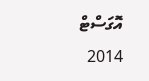އޮގަސްޓް 2014